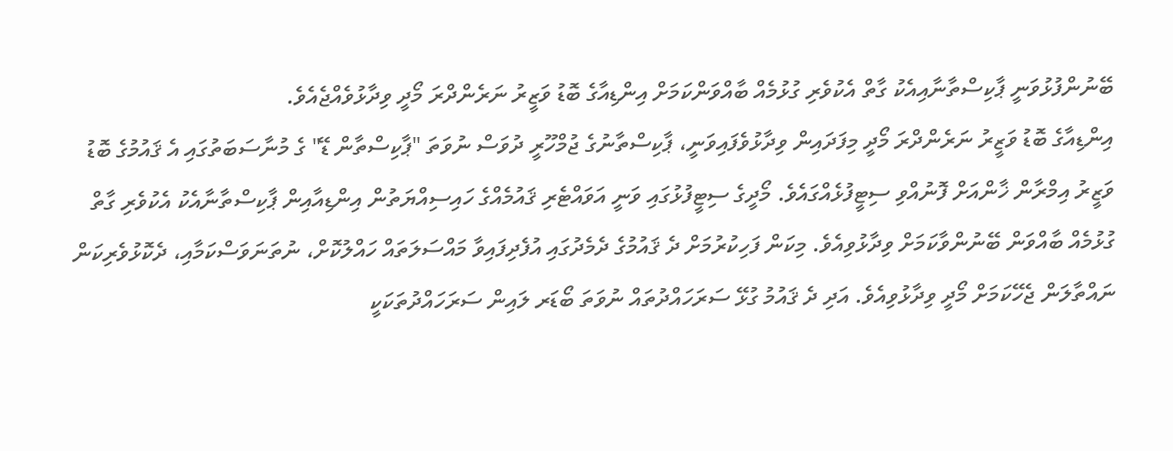ބޭނުންފުޅުވަނީ ޕާކިސްތާނާއިއެކު ގާތް އެކުވެރި ގުޅުމެއް ބާއްވަންކަމަށް އިންޑިއާގެ ބޮޑު ވަޒީރު ނަރެންދްރަ މޯދީ ވިދާޅުވެއްޖެއެވެ.
އިންޑިއާގެ ބޮޑު ވަޒީރު ނަރެންދްރަ މޯދީ މިފަދައިން ވިދާޅުވެފައިވަނީ، ޕާކިސްތާނުގެ ޖުމްހޫރީ ދުވަސް ނުވަތަ "ޕާކިސްތާން ޑޭ" ގެ މުނާސަބަތުގައި އެ ޤައުމުގެ ބޮޑު ވަޒީރު އިމްރާން ޚާންއަށް ފޮނުއްވި ސިޓީފުޅެއްގައެވެ. މޯދީގެ ސިޓީފުޅުގައި ވަނީ އަވައްޓެރި ޤައުމެއްގެ ހައިސިއްޔަތުން އިންޑިއާއިން ޕާކިސްތާނާއެކު އެކުވެރި ގާތް ގުޅުމެއް ބާއްވަން ބޭނުންވާކަމަށް ވިދާޅުވިއެވެ. މިކަން ފަހިކުރުމަށް ދެ ޤައުމުގެ ދެމެދުގައި އުފެދިފައިވާ މައްސަލަތައް ހައްލުކޮށް، ނުތަނަވަސްކަމާއި، ދެކޮޅުވެރިކަން ނައްތާލަން ޖެހޭކަމަށް މޯދީ ވިދާޅުވިއެވެ. އަދި ދެ ޤައުމު ގުޅޭ ސަރަހައްދުތައް ނުވަތަ ބޯޑަރ ލައިން ސަރަހައްދުތަކަކީ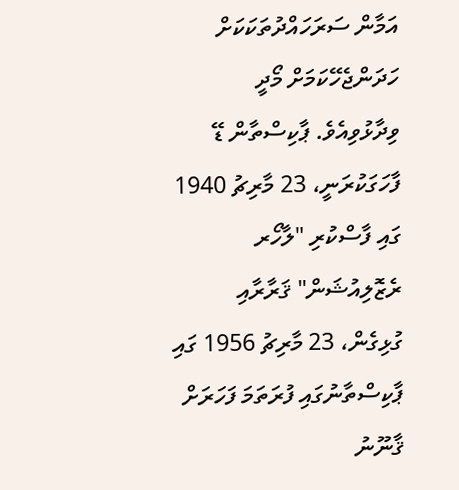އަމާން ސަރަހައްދުތަކަކަށް ހަދަންޖެހޭކަމަށް މޯދީ ވިދާޅުވިއެވެ. ޕާކިސްތާން ޑޭ ފާހަގަކުރަނީ، 23 މާރިޗު 1940 ގައި ފާސްކުރި "ލާހޯރ ރެޒޮލިއުޝަން" ޤަރާރާއި ގުޅިގެން، 23 މާރިޗު 1956 ގައި ޕާކިސްތާނުގައި ފުރަތަމަ ފަހަރަށް ޤާނޫނު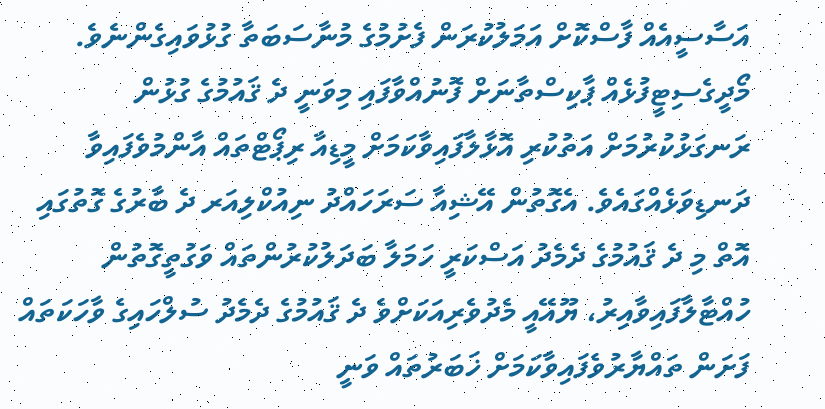އަސާސީއެއް ފާސްކޮށް އަމަލުކުރަން ފެށުމުގެ މުނާސަބަތާ ގުޅުވައިގެންނެވެ.
މޯދީގެސިޓީފުޅެއް ޕާކިސްތާނަށް ފޮނުއްވާފައި މިވަނީ ދެ ޤައުމުގެ ގުޅުން ރަނގަޅުކުރުމަށް އަތުކުރި އޮޅާލާފައިވާކަމަށް މީޑިއާ ރިޕޯޓްތައް އާންމުވެފައިވާ ދަނޑިވަޅެއްގައެވެ. އެގޮތުން އޭޝިއާ ސަރަހައްދު ނިއުކްލިއަރ ދެ ބާރުގެ ގޮތުގައި އޮތް މި ދެ ޤައުމުގެ ދެމެދު އަސްކަރީ ހަމަލާ ބަދަލުކުރުންތައް ވަގުތީގޮތުން ހުއްޓާލާފައިވާއިރު، ޔޫއޭއީ މެދުވެރިއަކަށްވެ ދެ ޤައުމުގެ ދެމެދު ސުލްހައިގެ ވާހަކަތައް ފަށަން ތައްޔާރުވެފައިވާކަމަށް ޚަބަރުތައް ވަނީ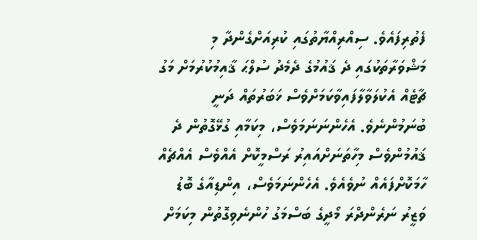ފެތުރިފައެވެ. ސިއްރިއްޔާތުގައި ކުރިއަށްގެންދާ މި މަޝްވަރާތަކުގައި ދެ ޤައުމުގެ ދެމެދު ސުލްޙަ ޤާއިމުކުރުމަށް މަގު ޗާޓެއް އެކުލަވާލާފައިވާކަމަށްވެސް ޚަބަރުތައް ދަނީ ބުނަމުންނެވެ. އެހެންނަނަމަވެސް، މިކަމާއި ގުޅޭގޮތުން ދެ ޤައުމުންވެސް މިހާތަނަށްއައިރު ރަސްމީކޮށް އެއްވެސް އެއްޗެއް ހާމަކޮށްފައެއް ނުވެއެވެ. އެހެންނަމަވެސް، އިންޑިއާގެ ބޮޑު ވަޒީރު ނަރެންދްރަ މޯދީގެ ބަސްމަގު ހުންނެވިގޮތުން މިކަމަށް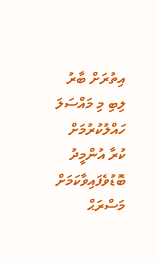އިތުރަށް ބާރު ލިބި މި މައްސަލަ ހައްލުކުރުމަށް ކުރާ އުންމީދު ބޮޑުވެފައިވާކަމަށް މަސްރަޙް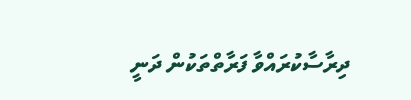ދިރާސާކުރައްވާ ފަރާތްތަކުން ދަނީ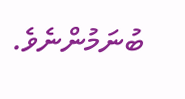ބުނަމުންނެވެ.